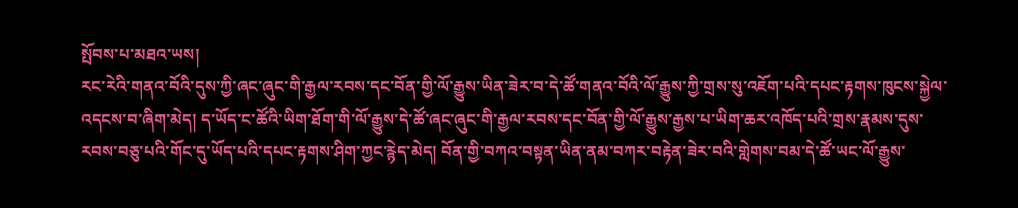སྤོབས་པ་མཐའ་ཡས།
རང་རེའི་གནའ་བོའི་དུས་ཀྱི་ཞང་ཞུང་གི་རྒྱལ་རབས་དང་བོན་གྱི་ལོ་རྒྱུས་ཡིན་ཟེར་བ་དེ་ཚོ་གནའ་བོའི་ལོ་རྒྱུས་ཀྱི་གྲས་སུ་འཇོག་པའི་དཔང་རྟགས་ཁུངས་སྐྱེལ་འདངས་བ་ཞིག་མེད། ད་ཡོད་ང་ཚོའི་ཡིག་ཐོག་གི་ལོ་རྒྱུས་དེ་ཚོ་ཞང་ཞུང་གི་རྒྱལ་རབས་དང་བོན་གྱི་ལོ་རྒྱུས་རྒྱས་པ་ཡིག་ཆར་འཁོད་པའི་གྲས་རྣམས་དུས་རབས་བཅུ་པའི་གོང་དུ་ཡོད་པའི་དཔང་རྟགས་ཤིག་ཀྱང་རྙེད་མེད། བོན་གྱི་བཀའ་བསྟན་ཡིན་ནམ་བཀར་བརྟེན་ཟེར་བའི་གླེགས་བམ་དེ་ཚོ་ཡང་ལོ་རྒྱུས་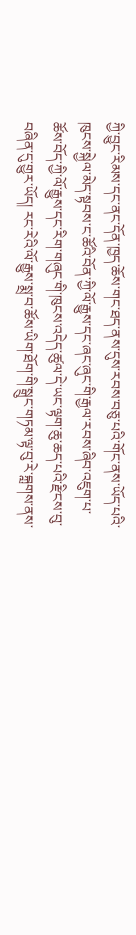ཀྱི་བྱུང་རིམས་དང་ནང་དོན་ཁྱད་ཆོས་གང་ཐད་ནས་དུས་རབས་བཅུ་པའི་གོང་ནས་ཡོད་པའི་ཁུངས་སྐྱེལ་མེད་སྟབས་ང་ཚོའི་བོན་ཀྱི་ལོ་རྒྱུས་དང་ཞང་ཞུང་གི་རྒྱལ་རབས་ཞིབ་འཇུག་པ་ཚོས་བོད་ཀྱི་ལོ་རྒྱུས་དང་རིག་གཞུང་གི་ཁུངས་འདེད་ཚུལ་དེ་ཡང་ལྟག་ཆུ་ཆད་པའི་རྫིངས་བུ་བཞིན་དུ་གྱུར་ཡོད། རང་རེའི་ལོ་རྒྱུས་སྨྲ་བ་ཚོས་ཡིག་ཐོག་གི་སྒྲུང་གཏམ་ལྟ་བུ་རེ་བྐླགས་ནས་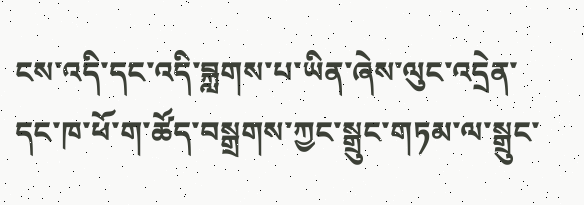ངས་འདི་དང་འདི་བྐླགས་པ་ཡིན་ཞེས་ལུང་འདྲེན་དང་ཁ་ཕོ་ག་ཚོད་བསྒྲགས་ཀྱང་སྒྲུང་གཏམ་ལ་སྒྲུང་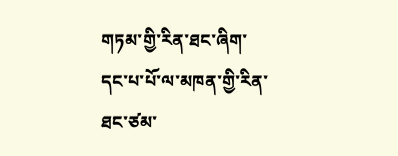གཏམ་གྱི་རིན་ཐང་ཞིག་དང་པ་པོ་ལ་མཁན་གྱི་རིན་ཐང་ཙམ་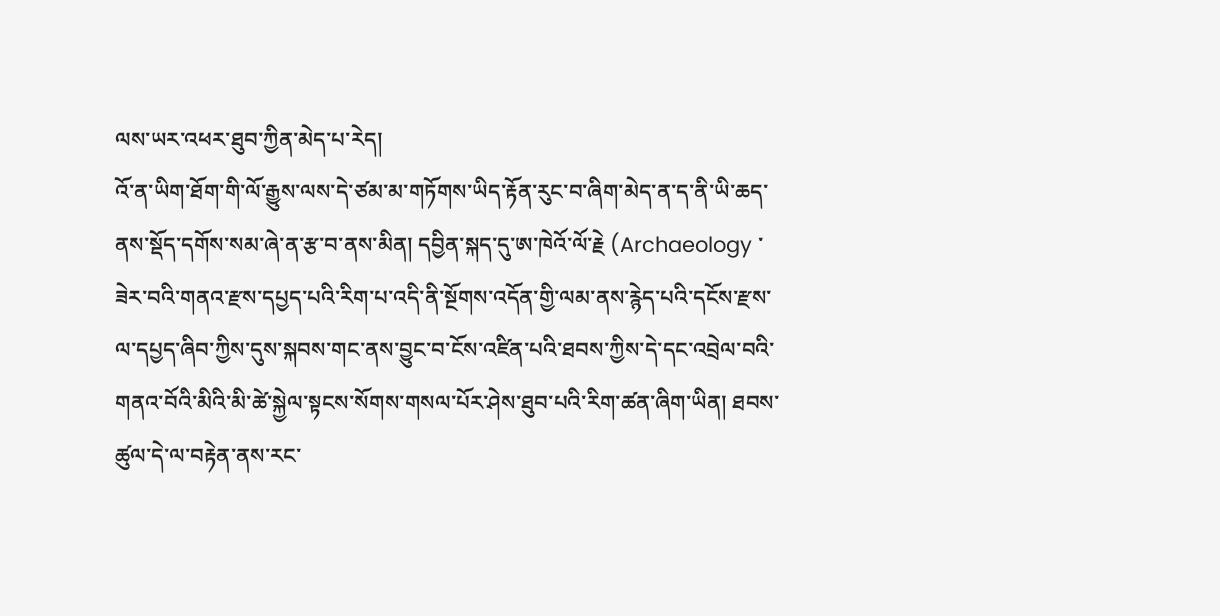ལས་ཡར་འཕར་ཐུབ་ཀྱིན་མེད་པ་རེད།
འོ་ན་ཡིག་ཐོག་གི་ལོ་རྒྱུས་ལས་དེ་ཙམ་མ་གཏོགས་ཡིད་རྟོན་རུང་བ་ཞིག་མེད་ན་ད་ནི་ཡི་ཆད་ནས་སྡོད་དགོས་སམ་ཞེ་ན་རྩ་བ་ནས་མིན། དབྱིན་སྐད་དུ་ཨ་ཁེའོ་ལོ་རྗེ (Archaeology ་ཟེར་བའི་གནའ་རྫས་དཔྱད་པའི་རིག་པ་འདི་ནི་སྔོགས་འདོན་གྱི་ལམ་ནས་རྙེད་པའི་དངོས་རྫས་ལ་དཔྱད་ཞིབ་ཀྱིས་དུས་སྐབས་གང་ནས་བྱུང་བ་ངོས་འཛིན་པའི་ཐབས་ཀྱིས་དེ་དང་འབྲེལ་བའི་གནའ་བོའི་མིའི་མི་ཚེ་སྐྱེལ་སྟངས་སོགས་གསལ་པོར་ཤེས་ཐུབ་པའི་རིག་ཚན་ཞིག་ཡིན། ཐབས་ཚུལ་དེ་ལ་བརྟེན་ནས་རང་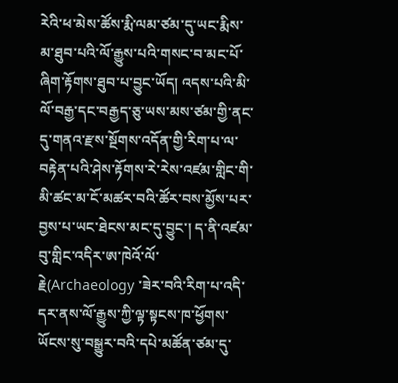རེའི་ཕ་མེས་ཚོས་རྨི་ལམ་ཙམ་དུ་ཡང་རྨིས་མ་ཐུབ་པའི་ལོ་རྒྱུས་པའི་གསང་བ་མང་པོ་ཞིག་རྟོགས་ཐུབ་པ་བྱུང་ཡོད། འདས་པའི་མི་ལོ་བརྒྱ་དང་བརྒྱད་ཅུ་ཡས་མས་ཙམ་གྱི་ནང་དུ་གནའ་རྫས་སྔོགས་འདོན་གྱི་རིག་པ་ལ་བརྟེན་པའི་ཤེས་རྟོགས་རེ་རེས་འཛམ་གླིང་གི་མི་ཚང་མ་ངོ་མཚར་བའི་ཚོར་བས་མྱོས་པར་བྱས་པ་ཡང་ཐེངས་མང་དུ་བྱུང་། ད་ནི་འཛམ་བུ་གླིང་འདིར་ཨ་ཁེའོ་ལོ་རྗེ(Archaeology ་ཟེར་བའི་རིག་པ་འདི་དར་ནས་ལོ་རྒྱུས་ཀྱི་ལྟ་སྟངས་ཁ་ཕྱོགས་ཡོངས་སུ་བསྒྱུར་བའི་དཔེ་མཚོན་ཙམ་དུ་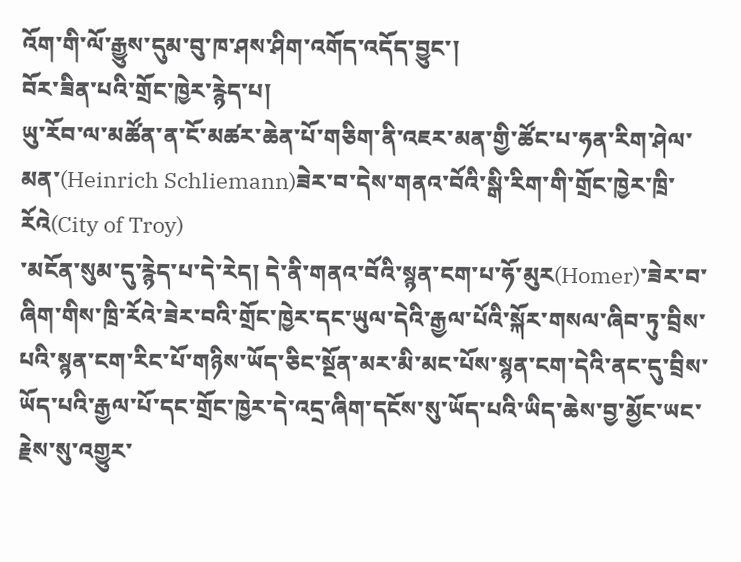འོག་གི་ལོ་རྒྱུས་དུམ་བུ་ཁ་ཤས་ཤིག་འགོད་འདོད་བྱུང་།
བོར་ཟིན་པའི་གྲོང་ཁྱེར་རྙེད་པ།
ཡུ་རོབ་ལ་མཚོན་ན་ངོ་མཚར་ཆེན་པོ་གཅིག་ནི་འཇར་མན་གྱི་ཚོང་པ་ཧན་རིག་ཤེལ་མན་(Heinrich Schliemann)ཟེར་བ་དེས་གནའ་བོའི་སྒི་རིག་གི་གྲོང་ཁྱེར་ཁྲི་རོའེ(City of Troy)
་མངོན་སུམ་དུ་རྙེད་པ་དེ་རེད། དེ་ནི་གནའ་བོའི་སྙན་ངག་པ་ཧོ་མུར(Homer)་ཟེར་བ་ཞིག་གིས་ཁྲི་རོའེ་ཟེར་བའི་གྲོང་ཁྱེར་དང་ཡུལ་དེའི་རྒྱལ་པོའི་སྐོར་གསལ་ཞིབ་ཏུ་བྲིས་པའི་སྙན་ངག་རིང་པོ་གཉིས་ཡོད་ཅིང་སྔོན་མར་མི་མང་པོས་སྙན་ངག་དེའི་ནང་དུ་བྲིས་ཡོད་པའི་རྒྱལ་པོ་དང་གྲོང་ཁྱེར་དེ་འདྲ་ཞིག་དངོས་སུ་ཡོད་པའི་ཡིད་ཆེས་བྱ་མྱོང་ཡང་རྗེས་སུ་འགྱུར་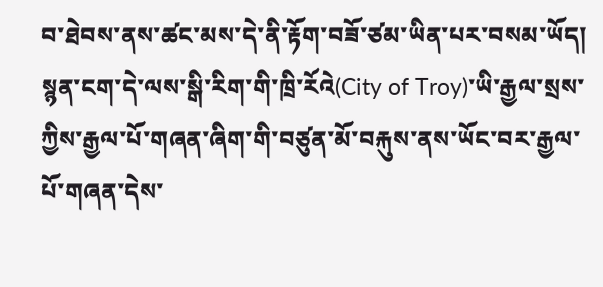བ་ཐེབས་ནས་ཚང་མས་དེ་ནི་རྟོག་བཟོ་ཙམ་ཡིན་པར་བསམ་ཡོད། སྙན་ངག་དེ་ལས་སྒི་རིག་གི་ཁྲི་རོའེ(City of Troy)་ཡི་རྒྱལ་སྲས་ཀྱིས་རྒྱལ་པོ་གཞན་ཞིག་གི་བཙུན་མོ་བརྐུས་ནས་ཡོང་བར་རྒྱལ་པོ་གཞན་དེས་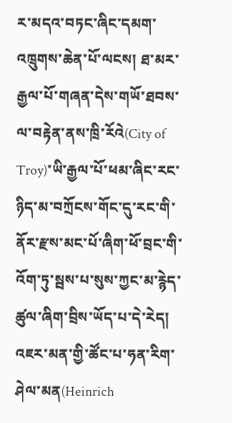ར་མདའ་བཏང་ཞིང་དམག་འཁྲུགས་ཆེན་པོ་ལངས། ཐ་མར་རྒྱལ་པོ་གཞན་དེས་གཡོ་ཐབས་ལ་བརྟེན་ནས་ཁྲི་རོའེ(City of Troy)་ཡི་རྒྱལ་པོ་ཕམ་ཞིང་རང་ཉིད་མ་བཀྲོངས་གོང་དུ་རང་གི་ནོར་རྫས་མང་པོ་ཞིག་ཕོ་བྲང་གི་འོག་ཏུ་སྦས་པ་སུས་ཀྱང་མ་རྙེད་ཚུལ་ཞིག་བྲིས་ཡོད་པ་དེ་རེད། འཇར་མན་གྱི་ཚོང་པ་ཧན་རིག་ཤེལ་མན(Heinrich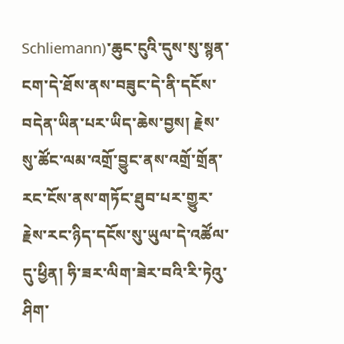Schliemann)་ཆུང་ངུའི་དུས་སུ་སྙན་ངག་དེ་ཐོས་ནས་བཟུང་དེ་ནི་དངོས་བདེན་ཡིན་པར་ཡིད་ཆེས་བྱས། རྗེས་སུ་ཚོང་ལམ་འགྲོ་བྱུང་ནས་འགྲོ་གྲོན་རང་ངོས་ནས་གཏོང་ཐུབ་པར་གྱུར་རྗེས་རང་ཉིད་དངོས་སུ་ཡུལ་དེ་འཚོལ་དུ་ཕྱིན། ཧི་ཟར་ལིག་ཟེར་བའི་རི་ཏེའུ་ཤིག་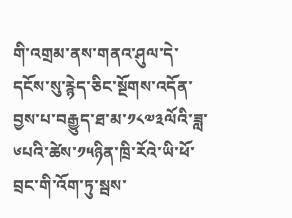གི་འགྲམ་ནས་གནའ་ཤུལ་དེ་དངོས་སུ་རྙེད་ཅིང་སྔོགས་འདོན་བྱས་པ་བརྒྱུད་ཐ་མ་༡༨༧༣ལོའི་ཟླ་༦པའི་ཚེས་༡༥ཉིན་ཁྲི་རོའེ་ཡི་ཕོ་བྲང་གི་འོག་ཏུ་སྦས་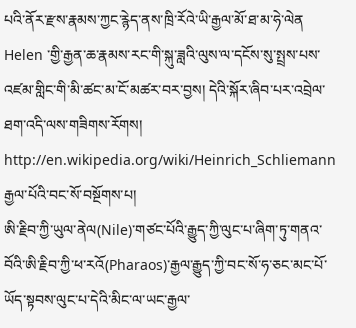པའི་ནོར་རྫས་རྣམས་ཀྱང་རྙེད་ནས་ཁྲི་རོའེ་ཡི་རྒྱལ་མོ་ཐ་མ་ཧེ་ལེན Helen ་གྱི་རྒྱན་ཆ་རྣམས་རང་གི་སྐུ་ཟླའི་ལུས་ལ་དངོས་སུ་སྤྲས་པས་འཛམ་གླིང་གི་མི་ཚང་མ་ངོ་མཚར་བར་བྱས། དེའི་སྐོར་ཞིབ་པར་འབྲེལ་ཐག་འདི་ལས་གཟིགས་རོགས། http://en.wikipedia.org/wiki/Heinrich_Schliemann
རྒྱལ་པོའི་བང་སོ་བསྔོགས་པ།
ཨི་རྗིབ་ཀྱི་ཡུལ་ནེལ(Nile)་གཙང་པོའི་རྒྱུད་ཀྱི་ལུང་པ་ཞིག་ཏུ་གནའ་བོའི་ཨི་རྗིབ་ཀྱི་ཕ་རའོ(Pharaos)་རྒྱལ་རྒྱུད་ཀྱི་བང་སོ་ཧ་ཅང་མང་པོ་ཡོད་སྟབས་ལུང་པ་དེའི་མིང་ལ་ཡང་རྒྱལ་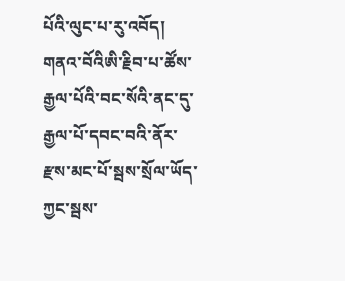པོའི་ལུང་པ་རུ་འབོད། གནའ་བོའིཨི་རྗིབ་པ་ཚོས་རྒྱལ་པོའི་བང་སོའི་ནང་དུ་རྒྱལ་པོ་དབང་བའི་ནོར་རྫས་མང་པོ་སྦས་སྲོལ་ཡོད་ཀྱང་སྦས་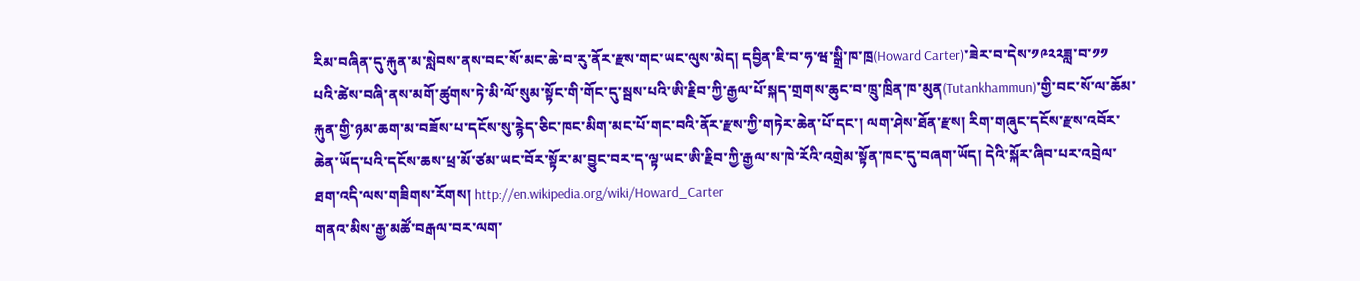རིམ་བཞིན་དུ་རྐུན་མ་སླེབས་ནས་བང་སོ་མང་ཆེ་བ་རུ་ནོར་རྫས་གང་ཡང་ལུས་མེད། དབྱིན་ཇི་བ་ཧ་ཝ་སྒྲི་ཁ་ཁྲ(Howard Carter)་ཟེར་བ་དེས་༡༩༢༢ཟླ་བ་༡༡ པའི་ཚེས་བཞི་ནས་མགོ་ཚུགས་ཏེ་མི་ལོ་སུམ་སྟོང་གི་གོང་དུ་སྦས་པའི་ཨི་རྗིབ་ཀྱི་རྒྱལ་པོ་སྐད་གྲགས་ཆུང་བ་ཁྲུ་ཁྲིན་ཁ་མུན(Tutankhammun)་གྱི་བང་སོ་ལ་ཆོམ་རྐུན་གྱི་ཉམ་ཆག་མ་བཟོས་པ་དངོས་སུ་རྙེད་ཅིང་ཁང་མིག་མང་པོ་གང་བའི་ནོར་རྫས་ཀྱི་གཏེར་ཆེན་པོ་དང་། ལག་ཤེས་ཐོན་རྫས། རིག་གཞུང་དངོས་རྫས་འབོར་ཆེན་ཡོད་པའི་དངོས་ཆས་ཕྲ་མོ་ཙམ་ཡང་བོར་སྟོར་མ་བྱུང་བར་ད་ལྟ་ཡང་ཨི་རྗིབ་ཀྱི་རྒྱལ་ས་ཁེ་རོའི་འགྲེམ་སྟོན་ཁང་དུ་བཞག་ཡོད། དེའི་སྐོར་ཞིབ་པར་འབྲེལ་ཐག་འདི་ལས་གཟིགས་རོགས། http://en.wikipedia.org/wiki/Howard_Carter
གནའ་མིས་རྒྱ་མཚོ་བརྒལ་བར་ལག་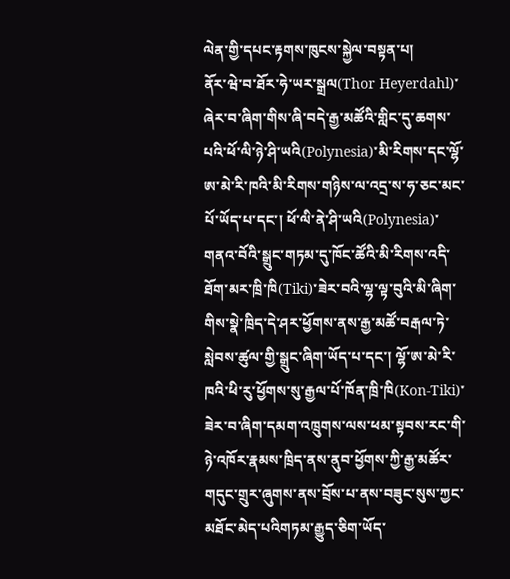ལེན་གྱི་དཔང་རྟགས་ཁུངས་སྐྱེལ་བསྟན་པ།
ནོར་ཝེ་བ་ཐོར་ཧེ་ཡར་སྒྲལ(Thor Heyerdahl)་ཞེར་བ་ཞིག་གིས་ཞི་བདེ་རྒྱ་མཚོའི་གླིང་དུ་ཆགས་པའི་ཕོ་ལི་ཉེ་ཤི་ཡའི(Polynesia)་མི་རིགས་དང་ལྷོ་ཨ་མེ་རི་ཁའི་མི་རིགས་གཉིས་ལ་འདྲ་ས་ཧ་ཅང་མང་པོ་ཡོད་པ་དང་། ཕོ་ལི་ནེ་ཤི་ཡའི(Polynesia)་གནའ་བོའི་སྒྲུང་གཏམ་དུ་ཁོང་ཚོའི་མི་རིགས་འདི་ཐོག་མར་ཁྲི་ཁི(Tiki)་ཟེར་བའི་ལྷ་ལྟ་བུའི་མི་ཞིག་གིས་སྣེ་ཁྲིད་དེ་ཤར་ཕྱོགས་ནས་རྒྱ་མཚོ་བརྒལ་ཏེ་སླེབས་ཚུལ་གྱི་སྒྲུང་ཞིག་ཡོད་པ་དང་། ལྷོ་ཨ་མེ་རི་ཁའི་ཕི་རུ་ཕྱོགས་སུ་རྒྱལ་པོ་ཁོན་ཁྲི་ཁི(Kon-Tiki)་ཟེར་བ་ཞིག་དམག་འཁྲུགས་ལས་ཕམ་སྟབས་རང་གི་ཉེ་འཁོར་རྣམས་ཁྲིད་ནས་ནུབ་ཕྱོགས་ཀྱི་རྒྱ་མཚོར་གདུང་གྲུར་ཞུགས་ནས་བྲོས་པ་ནས་བཟུང་སུས་ཀྱང་མཐོང་མེད་པའིགཏམ་རྒྱུད་ཅིག་ཡོད་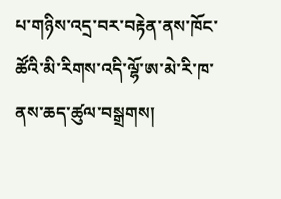པ་གཉིས་འདྲ་བར་བརྟེན་ནས་ཁོང་ཚོའི་མི་རིགས་འདི་ལྷོ་ཨ་མེ་རི་ཁ་ནས་ཆད་ཚུལ་བསྒྲགས།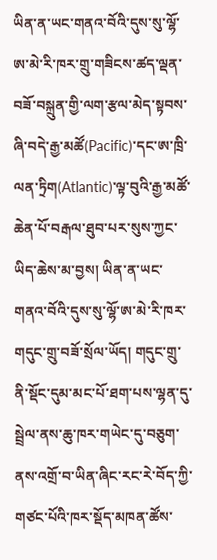ཡིན་ན་ཡང་གནའ་བོའི་དུས་སུ་ལྷོ་ཨ་མེ་རི་ཁར་གྲུ་གཟིངས་ཚད་ལྡན་བཟོ་བསྐྲུན་གྱི་ལག་རྩལ་མེད་སྟབས་ཞི་བདེ་རྒྱ་མཚོ(Pacific)་དང་ཨ་ཁྲི་ལན་ཏྲིག(Atlantic)་ལྟ་བུའི་རྒྱ་མཚོ་ཆེན་པོ་བརྒལ་ཐུབ་པར་སུས་ཀྱང་ཡིད་ཆེས་མ་བྱས། ཡིན་ན་ཡང་གནའ་བོའི་དུས་སུ་ལྷོ་ཨ་མེ་རི་ཁར་གདུང་གྲུ་བཟོ་སྲོལ་ཡོད། གདུང་གྲུ་ནི་སྡོང་དུམ་མང་པོ་ཐག་པས་ལྷན་དུ་སྦྲེལ་ནས་ཆུ་ཁར་གཡེང་དུ་བཅུག་ནས་འགྲོ་བ་ཡིན་ཞིང་རང་རེ་བོད་ཀྱི་གཙང་པོའི་ཁར་སྡོད་མཁན་ཚོས་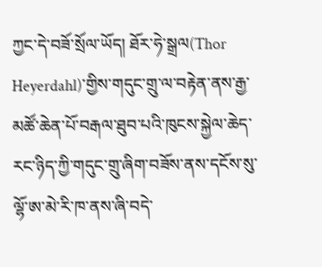ཀྱང་དེ་བཟོ་སྲོལ་ཡོད། ཐོར་ཧེ་སྒྲལ(Thor Heyerdahl)་གྱིས་གདུང་གྲུ་ལ་བརྟེན་ནས་རྒྱ་མཚོ་ཆེན་པོ་བརྒལ་ཐུབ་པའི་ཁུངས་སྐྱེལ་ཆེད་རང་ཉིད་ཀྱི་གདུང་གྲུ་ཞིག་བཟོས་ནས་དངོས་སུ་ལྷོ་ཨ་མེ་རི་ཁ་ནས་ཞི་བདེ་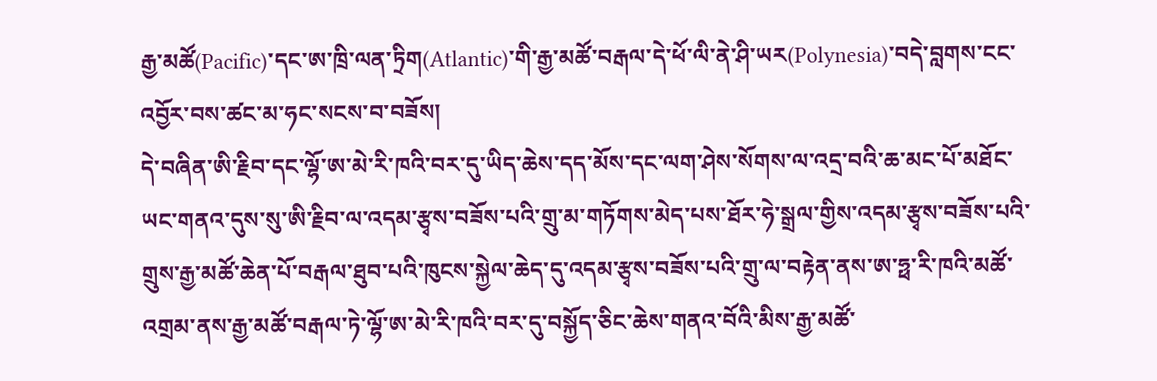རྒྱ་མཚོ(Pacific)་དང་ཨ་ཁྲི་ལན་ཏྲིག(Atlantic)་གི་རྒྱ་མཚོ་བརྒལ་དེ་ཕོ་ལི་ནེ་ཤི་ཡར(Polynesia)་བདེ་བླགས་ངང་འབྱོར་བས་ཚང་མ་ཧང་སངས་བ་བཟོས།
དེ་བཞིན་ཨི་རྗིབ་དང་ལྷོ་ཨ་མེ་རི་ཁའི་བར་དུ་ཡིད་ཆེས་དད་མོས་དང་ལག་ཤེས་སོགས་ལ་འདྲ་བའི་ཆ་མང་པོ་མཐོང་ཡང་གནའ་དུས་སུ་ཨི་རྗིབ་ལ་འདམ་རྩྭས་བཟོས་པའི་གྲུ་མ་གཏོགས་མེད་པས་ཐོར་ཧེ་སྒྲལ་གྱིས་འདམ་རྩྭས་བཟོས་པའི་གྲུས་རྒྱ་མཚོ་ཆེན་པོ་བརྒལ་ཐུབ་པའི་ཁུངས་སྐྱེལ་ཆེད་དུ་འདམ་རྩྭས་བཟོས་པའི་གྲུ་ལ་བརྟེན་ནས་ཨ་ཧྥ་རི་ཁའི་མཚོ་འགྲམ་ནས་རྒྱ་མཚོ་བརྒལ་ཏེ་ལྷོ་ཨ་མེ་རི་ཁའི་བར་དུ་བསྐྱོད་ཅིང་ཆེས་གནའ་བོའི་མིས་རྒྱ་མཚོ་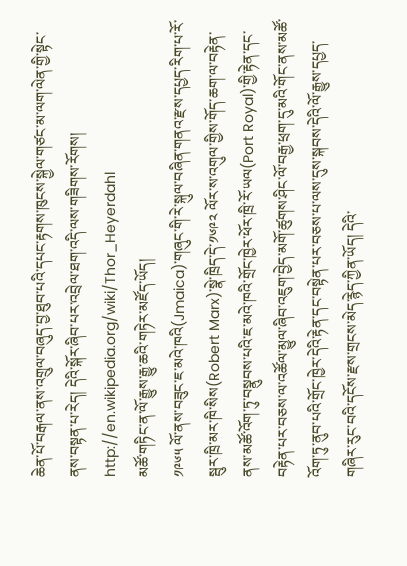ཆེན་པོ་བརྒལ་ནས་འགྲུལ་བཞུད་བྱ་ཐུབ་པའི་དཔང་རྟགས་ཁུངས་སྐྱེལ་གཙང་མ་ལག་ལེན་གྱི་སྟེང་ནས་བསྟན་པ་རེད། དེའི་སྐོར་ཞིབ་པར་འབྲེལ་ཐག་འདི་ལས་གཟིགས་རོགས། http://en.wikipedia.org/wiki/Thor_Heyerdahl
མཚོ་གཏིང་ན་ལོ་རྒྱུས་རྒྱུ་ཆའི་གཏེར་མཛོད་ཡོད།
༡༩༦༥ ལོ་ནས་བཟུང་ཇ་མའེ་ཁའི(Jmaica)་གཞུང་གི་རེ་སྐུལ་བཞིན་གནའ་རྫས་དཔྱད་རིག་པ་རོ་སྦུར་ཁྲི་མར་ཁི་སིས(Robert Marx)་སྣེ་ཁྲིད་དེ་༡༦༩༢ ལོར་ས་འགུལ་གྱིས་གོད་ཆག་ལ་བརྟེན་ནས་མཚོ་འོག་ཏུ་བསྣུབས་པའི་ཇ་མའེ་ཁའི་གྲོང་ཁྱེར་ཕོར་ཁྲི་རོ་ཡལ(Port Royal)་གྱི་རྟེན་དང་བརྟེན་པར་བཅས་ལ་འཚོལ་མྱུལ་ཞིབ་འཇུག་བྱེད་མགོ་ཚུགས་ཤིང་ལོ་བརྒྱ་ཕྲག་དུ་མའི་གོང་ནས་མཚོ་འོག་ཏུ་ནུབ་པའི་གྲོང་ཁྱེར་དེའི་རྟེན་དང་བསྟེན་པར་བཅས་པ་ལས་དུས་སྐབས་དེའི་ལོ་རྒྱུས་དཔྱད་གཞིར་རུང་བའི་དངོས་རྫས་གྲངས་མེད་རྙེད་ཀྱིན་ཡོད། དེའི་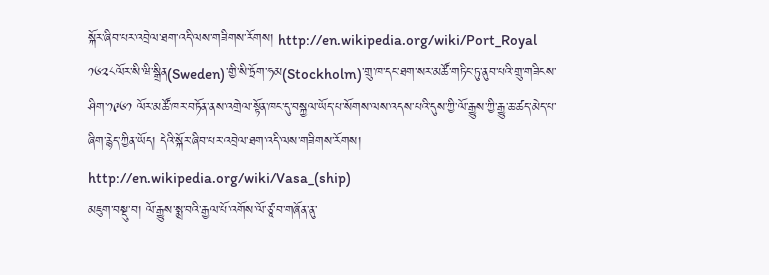སྐོར་ཞིབ་པར་འབྲེལ་ཐག་འདི་ལས་གཟིགས་རོགས། http://en.wikipedia.org/wiki/Port_Royal
༡༦༢༨ལོར་སི་ཝི་སྒྲིན(Sweden)་གྱི་སི་ཏྲོག་ཧམ(Stockholm)་གྲུ་ཁ་དང་ཐག་སར་མཚོ་གཏིང་ཏུ་ནུབ་པའི་གྲུ་གཟིངས་ཤིག་༡༩༦༡ ལོར་མཚོ་ཁར་བཏོན་ནས་འགྲེལ་སྟོན་ཁང་དུ་བསྐྱལ་ཡོད་པ་སོགས་ལས་འདས་པའི་དུས་ཀྱི་ལོ་རྒྱུས་ཀྱི་རྒྱུ་ཆ་ཚད་མེད་པ་ཞིག་རྙེད་ཀྱིན་ཡོད། དེའི་སྐོར་ཞིབ་པར་འབྲེལ་ཐག་འདི་ལས་གཟིགས་རོགས། http://en.wikipedia.org/wiki/Vasa_(ship)
མཇུག་བསྡུ་བ། ལོ་རྒྱུས་སྨྲ་བའི་རྒྱལ་པོ་འགོས་ལོ་ཙཱ་བ་གཞོན་ནུ་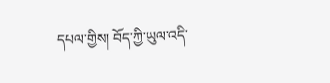དཔལ་གྱིས། བོད་ཀྱི་ཡུལ་འདི་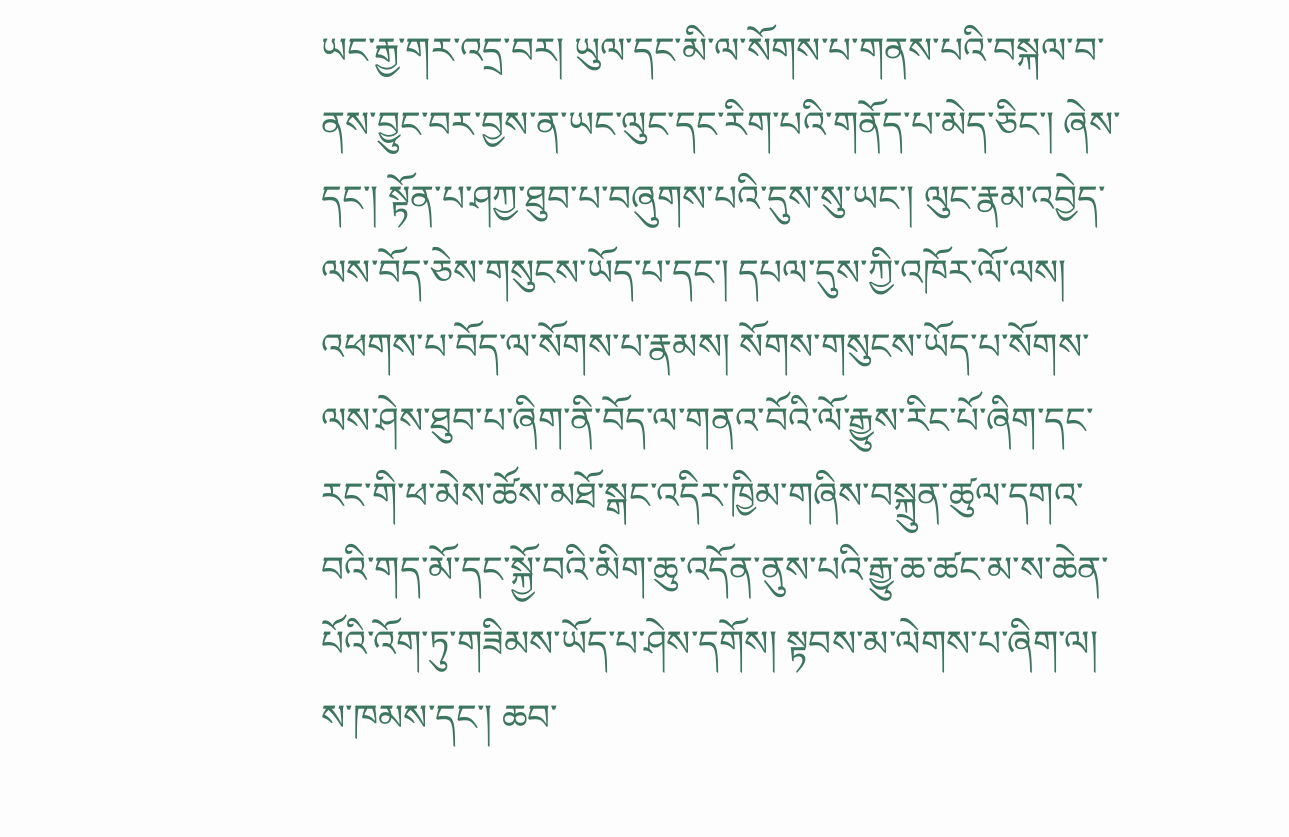ཡང་རྒྱ་གར་འདྲ་བར། ཡུལ་དང་མི་ལ་སོགས་པ་གནས་པའི་བསྐལ་བ་ནས་བྱུང་བར་བྱས་ན་ཡང་ལུང་དང་རིག་པའི་གནོད་པ་མེད་ཅིང་། ཞེས་དང་། སྟོན་པ་ཤཀྱ་ཐུབ་པ་བཞུགས་པའི་དུས་སུ་ཡང་། ལུང་རྣམ་འབྱེད་ལས་བོད་ཅེས་གསུངས་ཡོད་པ་དང་། དཔལ་དུས་ཀྱི་འཁོར་ལོ་ལས། འཕགས་པ་བོད་ལ་སོགས་པ་རྣམས། སོགས་གསུངས་ཡོད་པ་སོགས་ལས་ཤེས་ཐུབ་པ་ཞིག་ནི་བོད་ལ་གནའ་བོའི་ལོ་རྒྱུས་རིང་པོ་ཞིག་དང་རང་གི་ཕ་མེས་ཚོས་མཐོ་སྒང་འདིར་ཁྱིམ་གཞིས་བསྐྲུན་ཚུལ་དགའ་བའི་གད་མོ་དང་སྐྱོ་བའི་མིག་ཆུ་འདོན་ནུས་པའི་རྒྱུ་ཆ་ཚང་མ་ས་ཆེན་པོའི་འོག་ཏུ་གཟིམས་ཡོད་པ་ཤེས་དགོས། སྟབས་མ་ལེགས་པ་ཞིག་ལ། ས་ཁམས་དང་། ཆབ་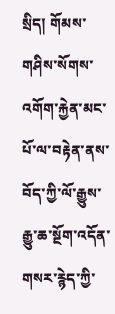སྲིད། གོམས་གཤིས་སོགས་འགོག་རྐྱེན་མང་པོ་ལ་བརྟེན་ནས་བོད་ཀྱི་ལོ་རྒྱུས་རྒྱུ་ཆ་སྔོག་འདོན་གསར་རྙེད་ཀྱི་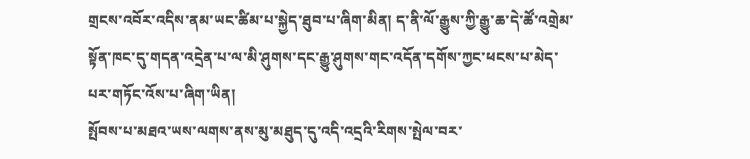གྲངས་འབོར་འདིས་ནམ་ཡང་ཚིམ་པ་སྐྱེད་ཐུབ་པ་ཞིག་མིན། ད་ནི་ལོ་རྒྱུས་ཀྱི་རྒྱུ་ཆ་དེ་ཚོ་འགྲེམ་སྟོན་ཁང་དུ་གདན་འདྲེན་པ་ལ་མི་ཤུགས་དང་རྒྱུ་ཤུགས་གང་འདོན་དགོས་ཀྱང་ཕངས་པ་མེད་པར་གཏོང་འོས་པ་ཞིག་ཡིན།
སྤོབས་པ་མཐའ་ཡས་ལགས་ནས་མུ་མཐུད་དུ་འདི་འདྲའི་རིགས་སྤེལ་བར་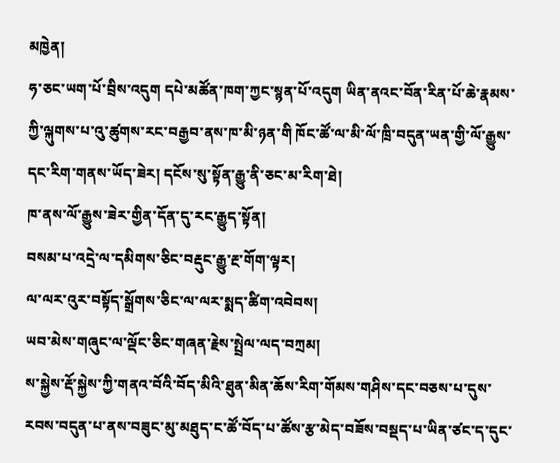མཁྱེན།
ཧ་ཅང་ཡག་པོ་བྲིས་འདུག དཔེ་མཚོན་ཁག་ཀྱང་སྙན་པོ་འདུག ཡིན་ནའང་བོན་རིན་པོ་ཆེ་རྣམས་ཀྱི་ལྐུགས་པ་འུ་ཚུགས་རང་བརྒྱབ་ནས་ཁ་མི་ཉན་གི ཁོང་ཚོ་ལ་མི་ལོ་ཁྲི་བདུན་ཡན་གྱི་ལོ་རྒྱུས་དང་རིག་གནས་ཡོད་ཟེར། དངོས་སུ་སྟོན་རྒྱུ་ནི་ཅང་མ་རིག་ཐེ།
ཁ་ནས་ལོ་རྒྱུས་ཟེར་གྱིན་དོན་དུ་རང་རྒྱུད་སྟོན།
བསམ་པ་འདྲེ་ལ་དམིགས་ཅིང་བརྡུང་རྒྱུ་རྔ་གོག་ལྟར།
ལ་ལར་འུར་བསྟོད་སྒྲོགས་ཅིང་ལ་ལར་སྨད་ཚིག་འབེབས།
ཡབ་མེས་གཞུང་ལ་ལྡོང་ཅིང་གཞན་རྗེས་སྤྲེལ་ལད་བཀྲམ།
ས་སྐྱེས་རྡོ་སྐྱེས་ཀྱི་གནའ་བོའི་བོད་མིའི་ཐུན་མིན་ཆོས་རིག་གོམས་གཤིས་དང་བཅས་པ་དུས་རབས་བདུན་པ་ནས་བཟུང་མུ་མཐུད་ང་ཚོ་བོད་པ་ཚོས་རྩ་མེད་བཟོས་བསྡད་པ་ཡིན་ཙང་ད་དུང་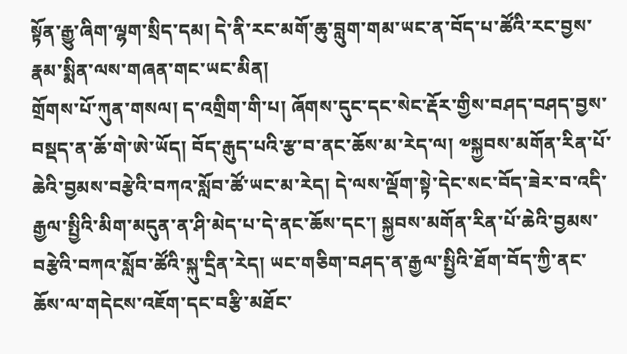སྟོན་རྒྱུ་ཞིག་ལྷག་སྲིད་དམ། དེ་ནི་རང་མགོ་ཆུ་བླུག་གམ་ཡང་ན་བོད་པ་ཚོའི་རང་བྱས་རྣམ་སྨིན་ལས་གཞན་གང་ཡང་མིན།
གྲོགས་པོ་ཀུན་གསལ། ད་འགྲིག་གི་པ། ཞོགས་དུང་དང་སེང་རྡོར་གྱིས་བཤད་བཤད་བྱས་བསྡད་ན་ཆོ་གེ་ཨེ་ཡོད། བོད་རྒུད་པའི་རྩ་བ་ནང་ཆོས་མ་རེད་ལ། ༧སྐྱབས་མགོན་རིན་པོ་ཆེའི་བྱམས་བརྩེའི་བཀའ་སློབ་ཚོ་ཡང་མ་རེད། དེ་ལས་ལྡོག་སྟེ་དེང་སང་བོད་ཟེར་བ་འདི་རྒྱལ་སྤྱིའི་མིག་མདུན་ན་ཤི་མེད་པ་དེ་ནང་ཆོས་དང་། སྐྱབས་མགོན་རིན་པོ་ཆེའི་བྱམས་བརྩེའི་བཀའ་སློབ་ཚོའི་སྐུ་དྲིན་རེད། ཡང་གཅིག་བཤད་ན་རྒྱལ་སྤྱིའི་ཐོག་བོད་ཀྱི་ནང་ཆོས་ལ་གདེངས་འཇོག་དང་བརྩི་མཐོང་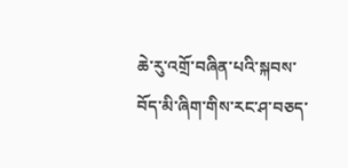ཆེ་རུ་འགྲོ་བཞིན་པའི་སྐབས་བོད་མི་ཞིག་གིས་རང་ཤ་བཅད་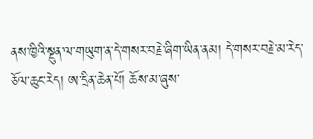ནས་ཁྱིའི་སྔུན་ལ་གཡུག་ན་དེ་གསར་བརྗེ་ཞིག་ཡིན་ནམ། དེ་གསར་བརྗེ་མ་རེད་ཅོལ་ཆུང་རེད། ཨ་དྲིན་ཆེན་པོ། ཆོས་མ་ཞུས་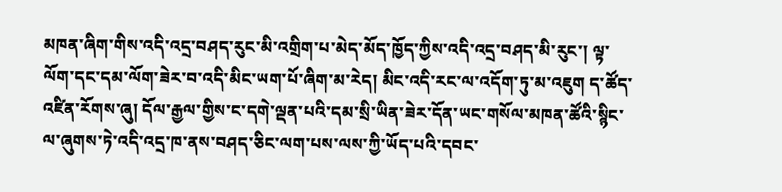མཁན་ཞིག་གིས་འདི་འདྲ་བཤད་རུང་མི་འགྲིག་པ་མེད་མོད་ཁྱོད་ཀྱིས་འདི་འདྲ་བཤད་མི་རུང་། ལྟ་ལོག་དང་དམ་ལོག་ཟེར་བ་འདི་མིང་ཡག་པོ་ཞིག་མ་རེད། མིང་འདི་རང་ལ་འདོག་ཏུ་མ་འཇུག ད་ཚོད་འཛིན་རོགས་ཞུ། དོལ་རྒྱལ་གྱིས་ང་དགེ་ལྡན་པའི་དམ་སྲི་ཡིན་ཟེར་དོན་ཡང་གསོལ་མཁན་ཚོའི་སྙིང་ལ་ཞུགས་ཏེ་འདི་འདྲ་ཁ་ནས་བཤད་ཅིང་ལག་པས་ལས་ཀྱི་ཡོད་པའི་དབང་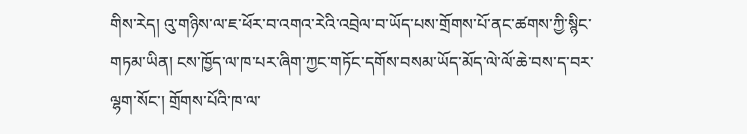གིས་རེད། འུ་གཉིས་ལ་ཇ་ཕོར་བ་འགའ་རེའི་འབྲེལ་བ་ཡོད་པས་གྲོགས་པོ་ནང་ཚགས་ཀྱི་སྙིང་གཏམ་ཡིན། ངས་ཁྱོད་ལ་ཁ་པར་ཞིག་ཀྱང་གཏོང་དགོས་བསམ་ཡོད་མོད་ལེ་ལོ་ཆེ་བས་ད་བར་ལྷག་སོང་། གྲོགས་པོའི་ཁ་ལ་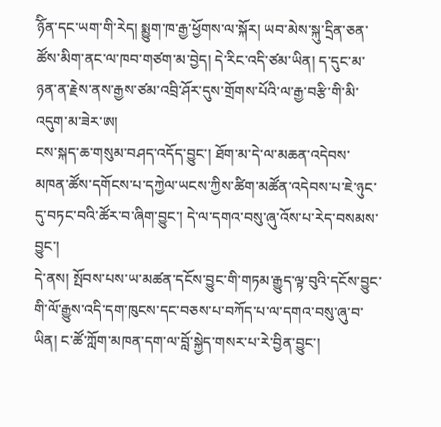ཉོིན་དང་ཡག་གི་རེད། སྨྱུག་ཁ་རྒྱ་ཕྱོགས་ལ་སྐོར། ཡབ་མེས་སྐུ་དྲིན་ཅན་ཚོས་མིག་ནང་ལ་ཁབ་གཙག་མ་བྱེད། དེ་རིང་འདི་ཙམ་ཡིན། ད་དུང་མ་ཉན་ན་རྗེས་ནས་རྒྱས་ཙམ་འབྲི་ཤོར་དུས་གྲོགས་པོའི་ལ་རྒྱ་བརྩི་གི་མི་འདུག་མ་ཟེར་ཨ།
ངས་སྐད་ཆ་གསུམ་བཤད་འདོད་བྱུང་། ཐོག་མ་དེ་ལ་མཆན་འདེབས་མཁན་ཚོས་དགོངས་པ་དཀྱེལ་ཡངས་ཀྱིས་ཚིག་མཚོན་འདེབས་པ་ཇེ་ཉུང་དུ་བཏང་བའི་ཚོར་བ་ཞིག་བྱུང་། དེ་ལ་དགའ་བསུ་ཞུ་འོས་པ་རེད་བསམས་བྱུང་།
དེ་ནས། སྤོབས་པས་ཡ་མཚན་དངོས་བྱུང་གི་གཏམ་རྒྱུད་ལྟ་བུའི་དངོས་བྱུང་གི་ལོ་རྒྱུས་འདི་དག་ཁུངས་དང་བཅས་པ་བཀོད་པ་ལ་དགའ་བསུ་ཞུ་བ་ཡིན། ང་ཚོ་ཀློག་མཁན་དག་ལ་བློ་སྐྱེད་གསར་པ་རེ་བྱིན་བྱུང་།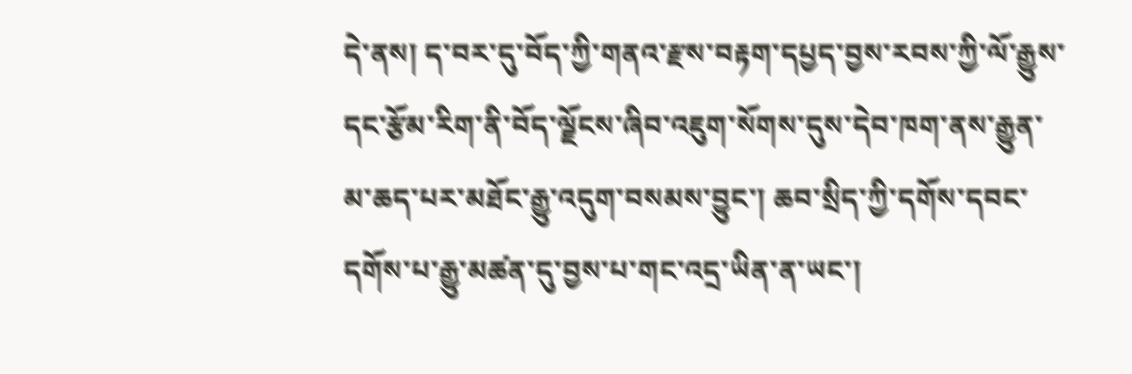དེ་ནས། ད་བར་དུ་བོད་ཀྱི་གནའ་རྫས་བརྟག་དཔྱད་བྱས་རབས་ཀྱི་ལོ་རྒྱུས་དང་རྩོམ་རིག་ནི་བོད་ལྗོངས་ཞིབ་འཇུག་སོགས་དུས་དེབ་ཁག་ནས་རྒྱུན་མ་ཆད་པར་མཐོང་རྒྱུ་འདུག་བསམས་བྱུང་། ཆབ་སྲིད་ཀྱི་དགོས་དབང་དགོས་པ་རྒྱུ་མཚན་དུ་བྱས་པ་གང་འདྲ་ཡིན་ན་ཡང་།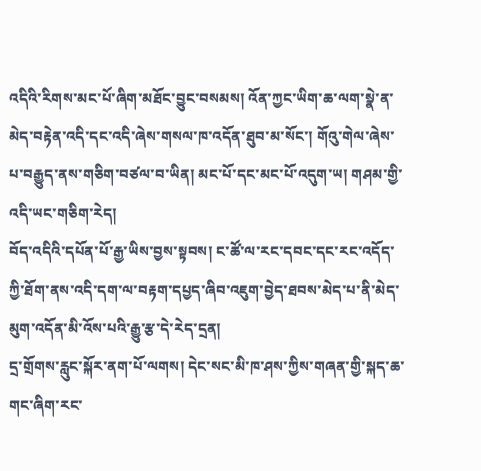འདིའི་རིགས་མང་པོ་ཞིག་མཐོང་བྱུང་བསམས། འོན་ཀྱང་ཡིག་ཆ་ལག་སྣེ་ན་མེད་བརྟེན་འདི་དང་འདི་ཞེས་གསལ་ཁ་འདོན་ཐུབ་མ་སོང་། གོའུ་གེལ་ཞེས་པ་བརྒྱུད་ནས་གཅིག་བཙལ་བ་ཡིན། མང་པོ་དང་མང་པོ་འདུག་ཡ། གཤམ་གྱི་འདི་ཡང་གཅིག་རེད།
བོད་འདིའི་དཔོན་པོ་རྒྱ་ཡིས་བྱས་སྟབས། ང་ཚོ་ལ་རང་དབང་དང་རང་འདོད་ཀྱི་ཐོག་ནས་འདི་དག་ལ་བརྟག་དཔྱད་ཞིབ་འཇུག་བྱེད་ཐབས་མེད་པ་ནི་མེད་མུག་འདོན་མི་འོས་པའི་རྒྱུ་རྩ་དེ་རེད་དྲན།
དྲ་གྲོགས་རླུང་སྐོར་ནག་པོ་ལགས། དེང་སང་མི་ཁ་ཤས་ཀྱིས་གཞན་གྱི་སྐད་ཆ་གང་ཞིག་རང་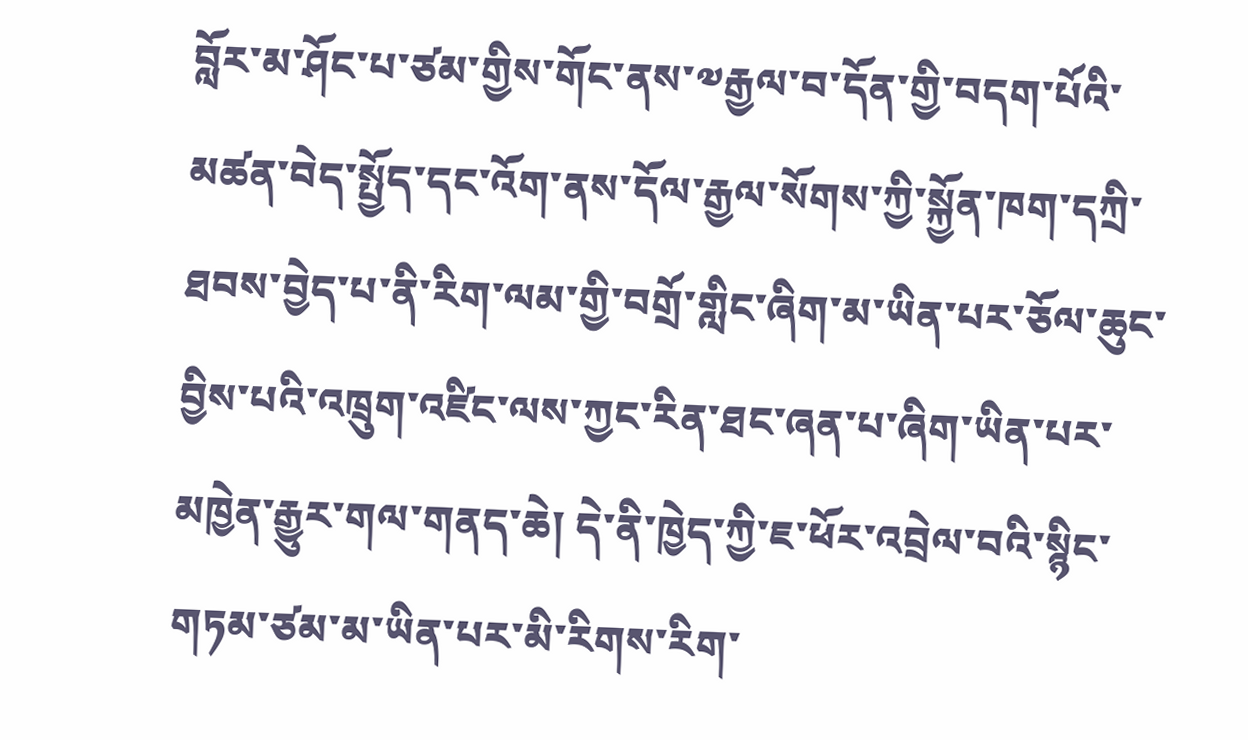བློར་མ་ཤོང་པ་ཙམ་གྱིས་གོང་ནས་༧རྒྱལ་བ་དོན་གྱི་བདག་པོའི་མཚན་བེད་སྤྱོད་དང་འོག་ནས་དོལ་རྒྱལ་སོགས་ཀྱི་སྐྱོན་ཁག་དཀྲི་ཐབས་བྱེད་པ་ནི་རིག་ལམ་གྱི་བགྲོ་གླིང་ཞིག་མ་ཡིན་པར་ཅོལ་ཆུང་བྱིས་པའི་འཁྲུག་འཛིང་ལས་ཀྱང་རིན་ཐང་ཞན་པ་ཞིག་ཡིན་པར་མཁྱེན་རྒྱུར་གལ་གནད་ཆེ། དེ་ནི་ཁྱེད་ཀྱི་ཇ་ཕོར་འབྲེལ་བའི་སྙིང་གཏམ་ཙམ་མ་ཡིན་པར་མི་རིགས་རིག་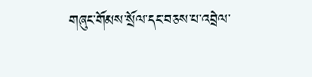གཞུང་གོམས་སྲོལ་དང་བཅས་པ་འབྲེལ་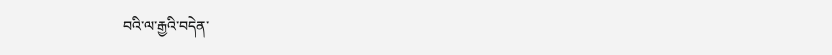བའི་ལ་རྒྱའི་བདེན་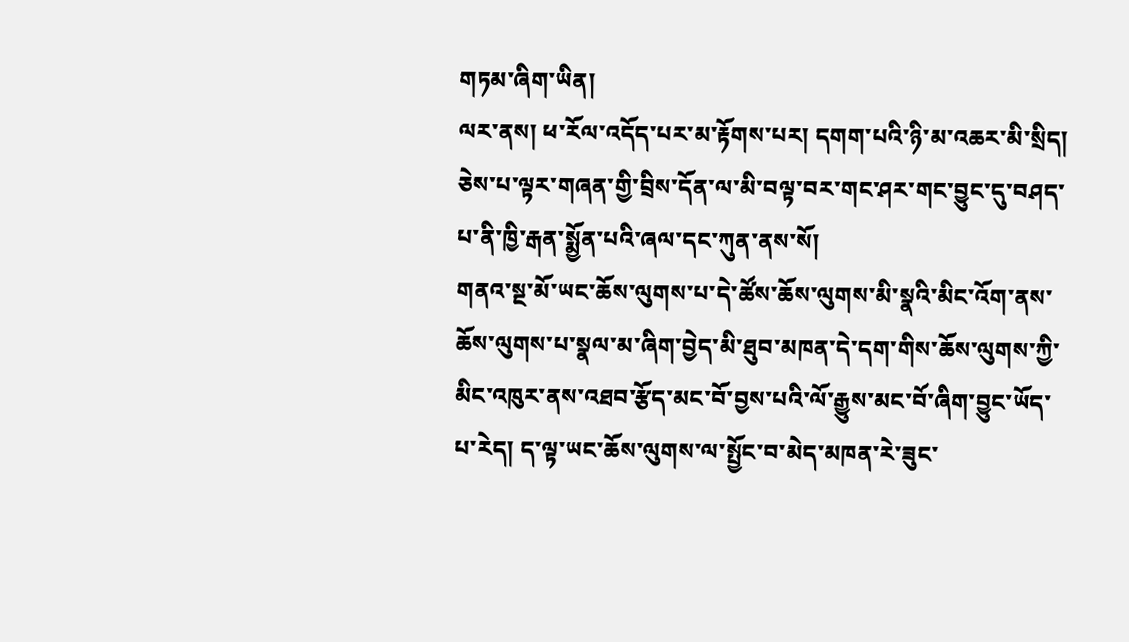གཏམ་ཞིག་ཡིན།
ལར་ནས། ཕ་རོལ་འདོད་པར་མ་རྟོགས་པར། དགག་པའི་ཉི་མ་འཆར་མི་སྲིད། ཅེས་པ་ལྟར་གཞན་གྱི་བྲིས་དོན་ལ་མི་བལྟ་བར་གང་ཤར་གང་བྱུང་དུ་བཤད་པ་ནི་ཁྱི་རྒན་སྨྱོན་པའི་ཞལ་དང་ཀུན་ནས་སོ།
གནའ་སྔ་མོ་ཡང་ཆོས་ལུགས་པ་དེ་ཚོས་ཆོས་ལུགས་མི་སྣའི་མིང་འོག་ནས་ཆོས་ལུགས་པ་སྣལ་མ་ཞིག་བྱེད་མི་ཐུབ་མཁན་དེ་དག་གིས་ཆོས་ལུགས་ཀྱི་མིང་འཁུར་ནས་འཐབ་རྩོད་མང་བོ་བྱས་པའི་ལོ་རྒྱུས་མང་བོ་ཞིག་བྱུང་ཡོད་པ་རེད། ད་ལྟ་ཡང་ཆོས་ལུགས་ལ་སྤྱོང་བ་མེད་མཁན་རེ་ཟུང་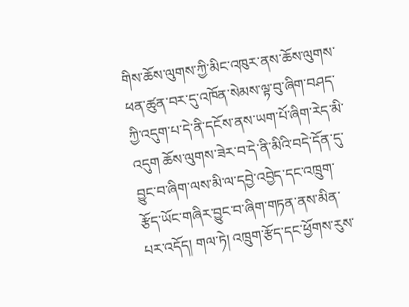གིས་ཆོས་ལུགས་ཀྱི་མིང་འཁུར་ནས་ཆོས་ལུགས་ཕན་ཚུན་བར་དུ་འཁོན་སེམས་ལྟ་བུ་ཞིག་བཤད་ཀྱི་འདུག་པ་དེ་ནི་དངོས་ནས་ཡག་པོ་ཞིག་རེད་མི་འདུག ཆོས་ལུགས་ཟེར་བ་དེ་ནི་མིའི་བདེ་དོན་དུ་བྱུང་བ་ཞིག་ལས་མི་ལ་དབྱེ་འབྱེད་དང་འཁྲུག་རྩོད་ཡོང་གཞིར་བྱུང་བ་ཞིག་གཏན་ནས་མིན་པར་འདོད། གལ་ཏེ། འཁྲུག་རྩོད་དང་ཕྱོགས་རུས་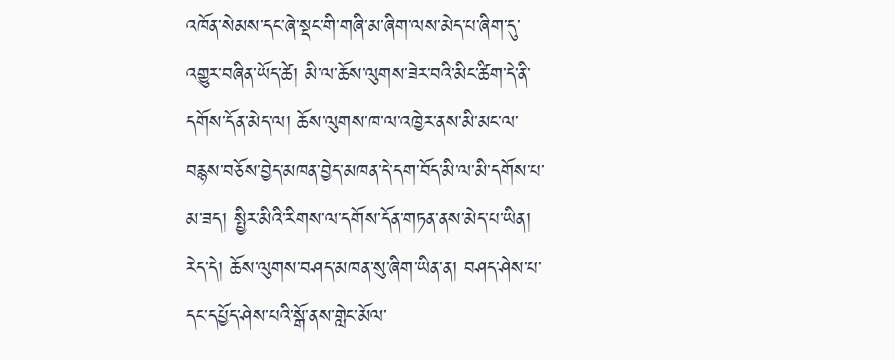འཁོན་སེམས་དང་ཞེ་སྡང་གི་གཞི་མ་ཞིག་ལས་མེད་པ་ཞིག་དུ་འགྱུར་བཞིན་ཡོད་ཚེ། མི་ལ་ཆོས་ལུགས་ཟེར་བའི་མིང་ཚིག་དེ་ནི་དགོས་དོན་མེད་ལ། ཆོས་ལུགས་ཁ་ལ་འཁྱེར་ནས་མི་མང་ལ་བརྙས་བཅོས་བྱེད་མཁན་བྱེད་མཁན་དེ་དག་བོད་མི་ལ་མི་དགོས་པ་མ་ཟད། སྤྱིར་མིའི་རིགས་ལ་དགོས་དོན་གཏན་ནས་མེད་པ་ཡིན། རེད་དེ། ཆོས་ལུགས་བཤད་མཁན་སུ་ཞིག་ཡིན་ན། བཤད་ཤེས་པ་དང་དཔྱོད་ཤེས་པའི་སྒོ་ནས་གླེང་མོལ་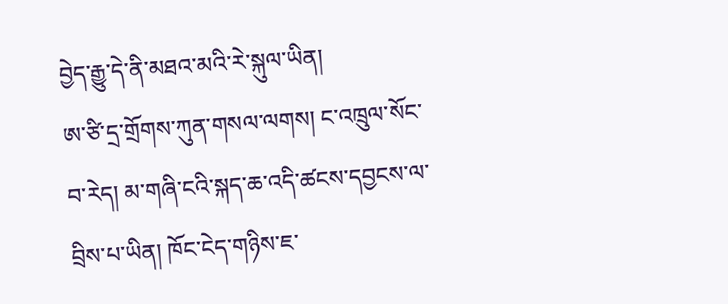བྱེད་རྒྱུ་དེ་ནི་མཐའ་མའི་རེ་སྐུལ་ཡིན།
ཨ་ཙི་དྲ་གྲོགས་ཀུན་གསལ་ལགས། ང་འཁྲུལ་སོང་བ་རེད། མ་གཞི་ངའི་སྐད་ཆ་འདི་ཚངས་དབྱངས་ལ་བྲིས་པ་ཡིན། ཁོང་ངེད་གཉིས་ཇ་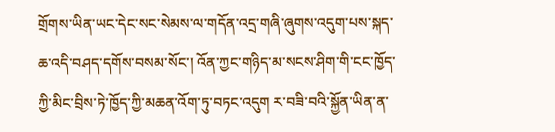གྲོགས་ཡིན་ཡང་དེང་སང་སེམས་ལ་གདོན་འདྲ་གཞི་ཞུགས་འདུག་པས་སྐད་ཆ་འདི་བཤད་དགོས་བསམ་སོང་། འོན་ཀྱང་གཉིད་མ་སངས་ཤིག་གི་ངང་ཁྱོད་ཀྱི་མིང་བྲིས་ཏེ་ཁྱོད་ཀྱི་མཆན་འོག་ཏུ་བཏང་འདུག ར་བཟི་བའི་སྐྱོན་ཡིན་ན་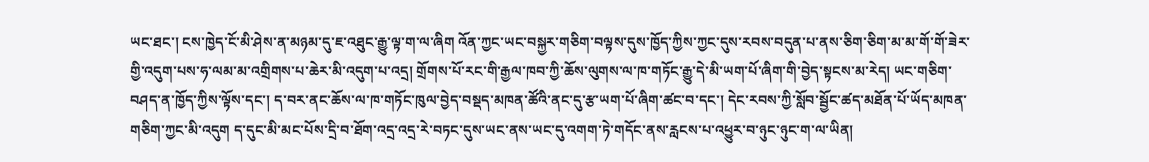ཡང་ཐང་། ངས་ཁྱེད་ངོ་མི་ཤེས་ན་མཉམ་དུ་ཇ་འཐུང་རྒྱུ་ལྟ་ག་ལ་ཞིག འོན་ཀྱང་ཡང་བསྐྱར་གཅིག་བལྟས་དུས་ཁྱོད་ཀྱིས་ཀྱང་དུས་རབས་བདུན་པ་ནས་ཅིག་ཅིག་མ་མ་གོ་གོ་ཟེར་གྱི་འདུག་པས་ཧ་ལམ་མ་འགྲིགས་པ་ཆེར་མི་འདུག་པ་འདྲ། གྲོགས་པོ་རང་གི་རྒྱལ་ཁབ་ཀྱི་ཆོས་ལུགས་ལ་ཁ་གཏོང་རྒྱུ་དེ་མི་ཡག་པོ་ཞིག་གི་བྱེད་སྟངས་མ་རེད། ཡང་གཅིག་བཤད་ན་ཁྱོད་ཀྱིས་ལྟོས་དང་། ད་བར་ནང་ཆོས་ལ་ཁ་གཏོང་ཁུལ་བྱེད་བསྡད་མཁན་ཚོའི་ནང་དུ་རྩ་ཡག་པོ་ཞིག་ཚང་བ་དང་། དེང་རབས་ཀྱི་སློབ་སྦྱོང་ཚད་མཐོན་པོ་ཡོད་མཁན་གཅིག་ཀྱང་མི་འདུག ད་དུང་མི་མང་པོས་དྲི་བ་ཐོག་འདྲ་འདྲ་རེ་བཏང་དུས་ཡང་ནས་ཡང་དུ་འགག་ཏེ་གདོང་ནས་རླངས་པ་འཕྱུར་བ་ཉུང་ཉུང་ག་ལ་ཡིན།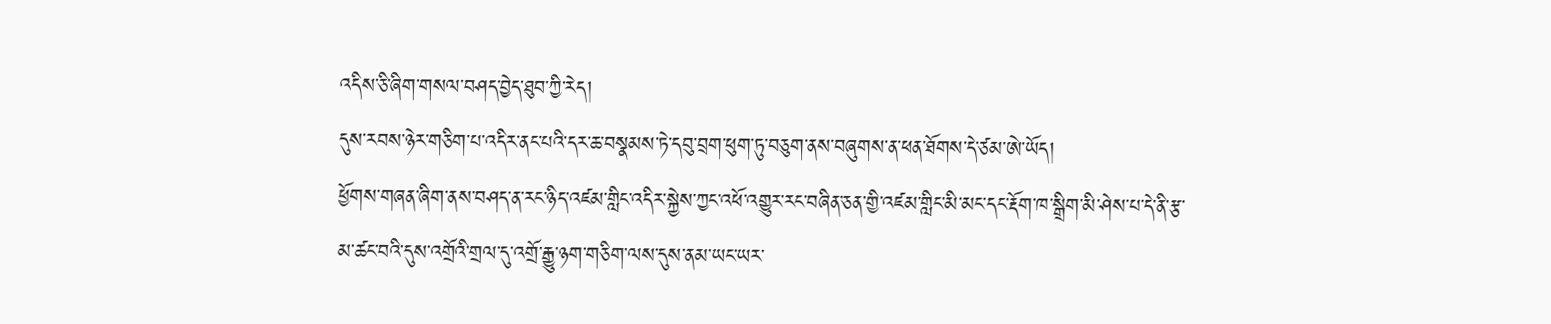འདིས་ཅི་ཞིག་གསལ་བཤད་བྱེད་ཐུབ་ཀྱི་རེད།
དུས་རབས་ཉེར་གཅིག་པ་འདིར་ནང་པའི་དར་ཆ་བསྣམས་ཏེ་དབུ་བྲག་ཕུག་ཏུ་བཅུག་ནས་བཞུགས་ན་ཕན་ཐོགས་དེ་ཙམ་ཨེ་ཡོད།
ཕྱོགས་གཞན་ཞིག་ནས་བཤད་ན་རང་ཉིད་འཛམ་གླིང་འདིར་སྐྱེས་ཀྱང་འཕོ་འགྱུར་རང་བཞིན་ཅན་གྱི་འཛམ་གླིང་མི་མང་དང་རྡོག་ཁ་སྒྲིག་མི་ཤེས་པ་དེ་ནི་རྩ་མ་ཚང་བའི་དུས་འགྲོའི་གྲལ་དུ་འགྲོ་རྒྱུ་ཉག་གཅིག་ལས་དུས་ནམ་ཡང་ཡར་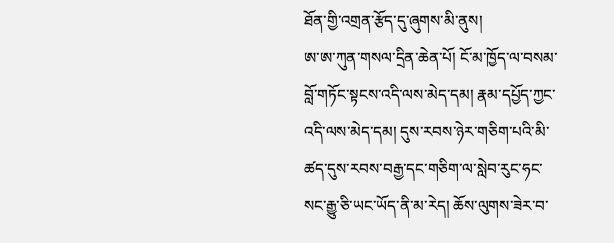ཐོན་གྱི་འགྲན་རྩོད་དུ་ཞུགས་མི་ནུས།
ཨ་ཨ་ཀུན་གསལ་དྲིན་ཆེན་པོ། ངོ་མ་ཁྱོད་ལ་བསམ་བློ་གཏོང་སྟངས་འདི་ལས་མེད་དམ། རྣམ་དཔྱོད་ཀྱང་འདི་ལས་མེད་དམ། དུས་རབས་ཉེར་གཅིག་པའི་མི་ཚད་དུས་རབས་བརྒྱ་དང་གཅིག་ལ་སླེབ་རུང་ཧང་སང་རྒྱུ་ཅི་ཡང་ཡོད་ནི་མ་རེད། ཆོས་ལུགས་ཟེར་བ་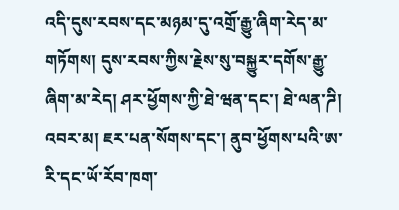འདི་དུས་རབས་དང་མཉམ་དུ་འགྲོ་རྒྱུ་ཞིག་རེད་མ་གཏོགས། དུས་རབས་ཀྱིས་རྗེས་སུ་བསྐྱུར་དགོས་རྒྱུ་ཞིག་མ་རེད། ཤར་ཕྱོགས་ཀྱི་ཐེ་ཝན་དང་། ཐེ་ལན་ཌི། འབར་མ། ཇར་པན་སོགས་དང་། ནུབ་ཕྱོགས་པའི་ཨ་རི་དང་ཡོ་རོབ་ཁག་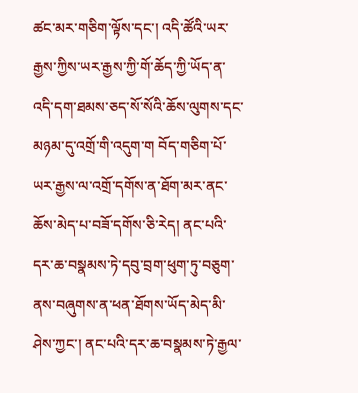ཚང་མར་གཅིག་ལྟོས་དང་། འདི་ཚོའི་ཡར་རྒྱས་ཀྱིས་ཡར་རྒྱས་ཀྱི་གོ་ཆོད་ཀྱི་ཡོད་ན་འདི་དག་ཐམས་ཅད་སོ་སོའི་ཆོས་ལུགས་དང་མཉམ་དུ་འགྲོ་གི་འདུག་ག བོད་གཅིག་པོ་ཡར་རྒྱས་ལ་འགྲོ་དགོས་ན་ཐོག་མར་ནང་ཆོས་མེད་པ་བཟོ་དགོས་ཅི་རེད། ནང་པའི་དར་ཆ་བསྣམས་ཏེ་དབུ་བྲག་ཕུག་ཏུ་བཅུག་ནས་བཞུགས་ན་ཕན་ཐོགས་ཡོད་མེད་མི་ཤེས་ཀྱང་། ནང་པའི་དར་ཆ་བསྣམས་ཏེ་རྒྱལ་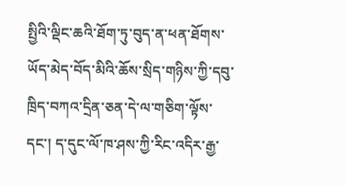སྤྱིའི་ལྡིང་ཆའི་ཐོག་ཏུ་བུད་ན་ཕན་ཐོགས་ཡོད་མེད་བོད་མིའི་ཆོས་སྲིད་གཉིས་ཀྱི་དབུ་ཁྲིད་བཀའ་དྲིན་ཅན་དེ་ལ་གཅིག་ལྟོས་དང་། ད་དུང་ལོ་ཁ་ཤས་ཀྱི་རིང་འདིར་རྒྱ་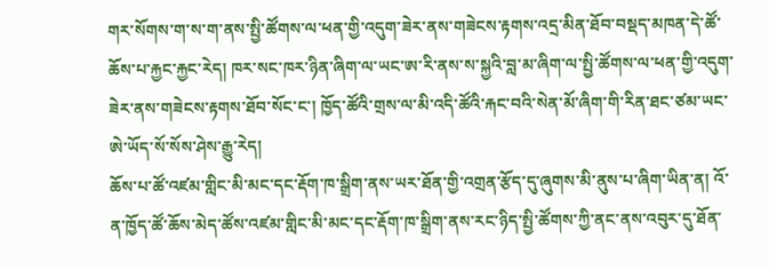གར་སོགས་ག་ས་ག་ནས་སྤྱི་ཚོགས་ལ་ཕན་གྱི་འདུག་ཟེར་ནས་གཟེངས་རྟགས་འདྲ་མིན་ཐོབ་བསྡད་མཁན་དེ་ཚོ་ཆོས་པ་རྐྱང་རྐྱང་རེད། ཁར་སང་ཁར་ཉིན་ཞིག་ལ་ཡང་ཨ་རི་ནས་ས་སྐྱའི་བླ་མ་ཞིག་ལ་སྤྱི་ཚོགས་ལ་ཕན་གྱི་འདུག་ཟེར་ནས་གཟེངས་རྟགས་ཐོབ་སོང་ང་། ཁྱོད་ཚོའི་གྲས་ལ་མི་འདི་ཚོའི་རྐང་བའི་སེན་མོ་ཞིག་གི་རིན་ཐང་ཙམ་ཡང་ཨེ་ཡོད་སོ་སོས་ཤེས་རྒྱུ་རེད།
ཆོས་པ་ཚོ་འཛམ་གླིང་མི་མང་དང་རྡོག་ཁ་སྒྲིག་ནས་ཡར་ཐོན་གྱི་འགྲན་རྩོད་དུ་ཞུགས་མི་ནུས་པ་ཞིག་ཡིན་ན། འོ་ན་ཁྱོད་ཚོ་ཆོས་མེད་ཚོས་འཛམ་གླིང་མི་མང་དང་རྡོག་ཁ་སྒྲིག་ནས་རང་ཉིད་སྤྱི་ཚོགས་ཀྱི་ནང་ནས་འབུར་དུ་ཐོན་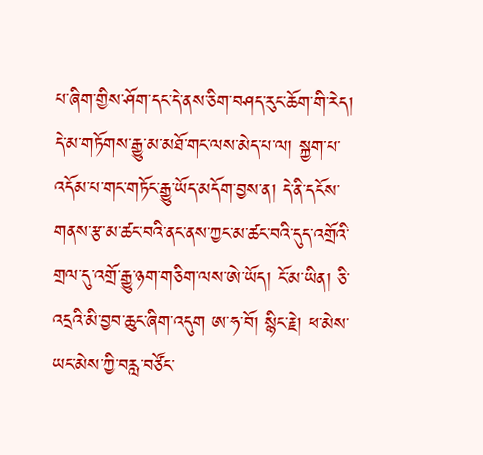པ་ཞིག་གྱིས་ཤོག་དང་དེ་ནས་ཅིག་བཤད་རུང་ཆོག་གི་རེད། དེ་མ་གཏོགས་རྒྱུ་མ་མཐོ་གང་ལས་མེད་པ་ལ། སྐྱག་པ་འདོམ་པ་གང་གཏོང་རྒྱུ་ཡོད་མདོག་བྱས་ན། དེ་ནི་དངོས་གནས་རྩ་མ་ཚང་བའི་ནང་ནས་ཀྱང་མ་ཚང་བའི་དུད་འགྲོའི་གྲལ་དུ་འགྲོ་རྒྱུ་ཉག་གཅིག་ལས་ཨེ་ཡོད། ངོ་མ་ཡིན། ཅི་འདྲའི་མི་བྱབ་ཆུང་ཞིག་འདུག ཨ་ཧ་བོ། སྙིང་རྗེ། ཕ་མེས་ཡང་མེས་ཀྱི་བརླ་བཙོང་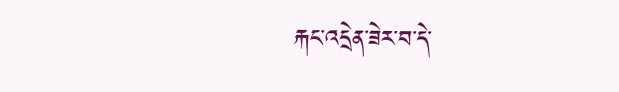རྐང་འདྲེན་ཟེར་བ་དེ་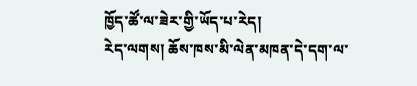ཁྱོད་ཚོ་ལ་ཟེར་གྱི་ཡོད་པ་རེད།
རེད་ལགས། ཆོས་ཁས་མི་ལེན་མཁན་དེ་དག་ལ་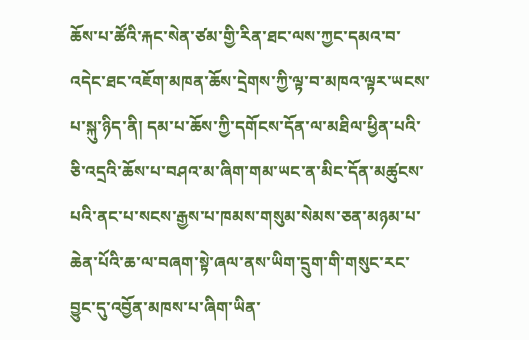ཆོས་པ་ཚོའི་རྐང་སེན་ཙམ་གྱི་རིན་ཐང་ལས་ཀྱང་དམའ་བ་འདེང་ཐང་འཇོག་མཁན་ཆོས་དྲེགས་ཀྱི་ལྟ་བ་མཁའ་ལྟར་ཡངས་པ་སྐུ་ཉིད་ནི། དམ་པ་ཆོས་ཀྱི་དགོངས་དོན་ལ་མཐིལ་ཕྱིན་པའི་ཅི་འདྲའི་ཆོས་པ་བཤའ་མ་ཞིག་གམ་ཡང་ན་མིང་དོན་མཚུངས་པའི་ནང་པ་སངས་རྒྱས་པ་ཁམས་གསུམ་སེམས་ཅན་མཉམ་པ་ཆེན་པོའི་ཆ་ལ་བཞག་སྟེ་ཞལ་ནས་ཡིག་དྲུག་གི་གསུང་རང་བྱུང་དུ་འབྱོན་མཁས་པ་ཞིག་ཡིན་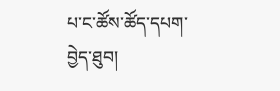པ་ང་ཚོས་ཚོད་དཔག་བྱེད་ཐུབ།